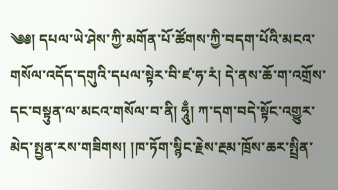༄༅། དཔལ་ཡེ་ཤེས་ཀྱི་མགོན་པོ་ཚོགས་ཀྱི་བདག་པོའི་མངའ་གསོལ་འདོད་དགུའི་དཔལ་སྟེར་བི་ཛ་ཧ་རཾ། དེ་ནས་ཆོ་ག་འགྲོས་དང་བསྟུན་ལ་མངའ་གསོལ་བ་ནི། ཧཱུྃ། ཀ་དག་བདེ་སྟོང་འགྱུར་མེད་སྤྱན་རས་གཟིགས། །ཁ་ཏོག་སྙིང་རྗེས་རྔམ་ཁྲོས་ཆར་སྤྲིན་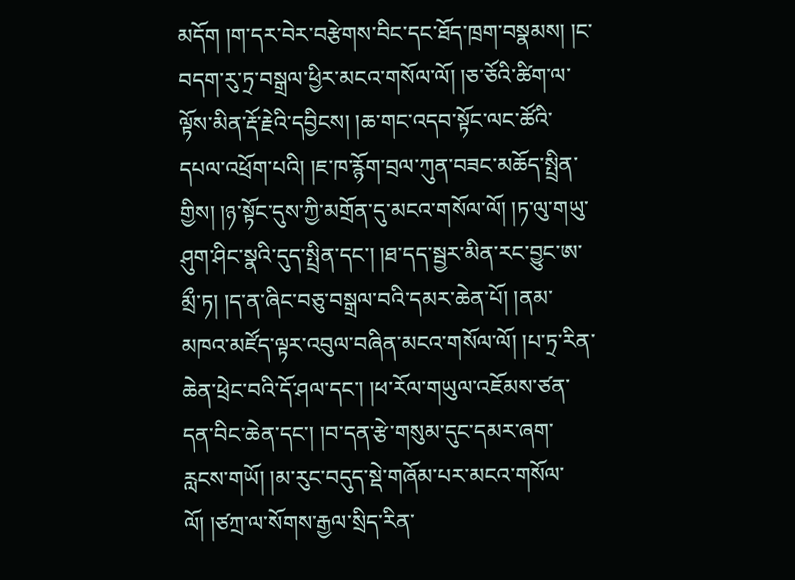མདོག །ག་དར་བེར་བརྩེགས་བིང་དང་ཐོད་ཁྲག་བསྣམས། །ང་བདག་རུ་ཏྲ་བསྒྲལ་ཕྱིར་མངའ་གསོལ་ལོ། །ཅ་ཅོའི་ཚིག་ལ་ལྟོས་མིན་རྡོ་རྗེའི་དབྱིངས། །ཆ་གང་འདབ་སྟོང་ལང་ཚོའི་དཔལ་འཕྲོག་པའི། །ཇ་ཁ་རྙོག་བྲལ་ཀུན་བཟང་མཆོད་སྤྲིན་གྱིས། །ཉ་སྟོང་དུས་ཀྱི་མགྲོན་དུ་མངའ་གསོལ་ལོ། །ཏ་ལུ་གཡུ་ཤུག་ཤིང་སྣའི་དུད་སྤྲིན་དང་། །ཐ་དད་སྦྱར་མིན་རང་བྱུང་ཨ་མྲྀ་ཏ། །ད་ན་ཞིང་བཅུ་བསྒྲལ་བའི་དམར་ཆེན་པོ། །ནམ་མཁའ་མཛོད་ལྟར་འབུལ་བཞིན་མངའ་གསོལ་ལོ། །པ་ཏྲ་རིན་ཆེན་ཕྲེང་བའི་དོ་ཤལ་དང་། །ཕ་རོལ་གཡུལ་འཇོམས་ཙན་དན་བིང་ཆེན་དང་། །བ་དན་རྩེ་གསུམ་དུང་དམར་ཞག་རླངས་གཡོ། །མ་རུང་བདུད་སྡེ་གཞོམ་པར་མངའ་གསོལ་ལོ། །ཙཀྲ་ལ་སོགས་རྒྱལ་སྲིད་རིན་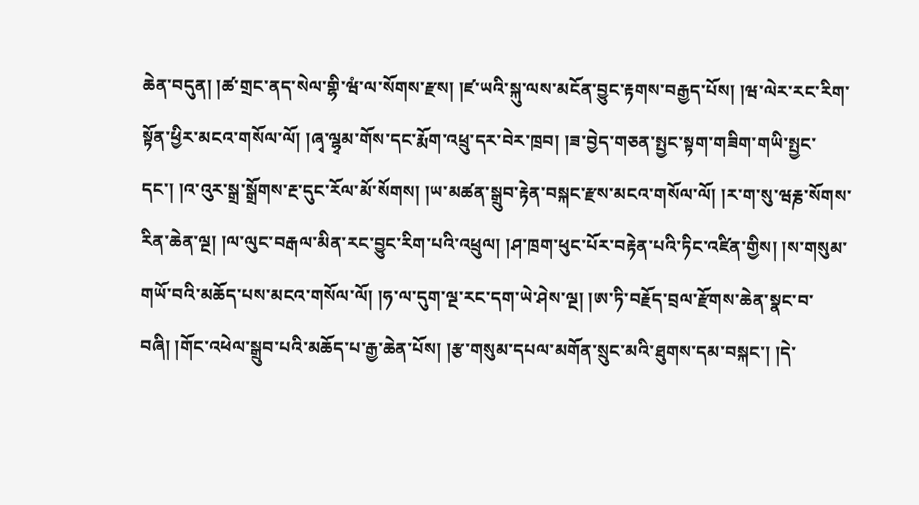ཆེན་བདུན། །ཚ་གྲང་ནད་སེལ་གྷི་ཝཾ་ལ་སོགས་རྫས། །ཛ་ཡའི་སྐུ་ལས་མངོན་བྱུང་རྟགས་བརྒྱད་པོས། །ཝ་ལེར་རང་རིག་སྟོན་ཕྱིར་མངའ་གསོལ་ལོ། །ཞྭ་ལྷྭམ་གོས་དང་རྨོག་འཕྲུ་དར་བེར་ཁྲབ། །ཟ་བྱེད་གཅན་སྤྱང་སྟག་གཟིག་གཡི་སྤྱང་དང་། །འ་འུར་སྒྲ་སྒྲོགས་རྔ་དུང་རོལ་མོ་སོགས། །ཡ་མཚན་སྒྲུབ་རྟེན་བསྐང་རྫས་མངའ་གསོལ་ལོ། །ར་ག་སུ་ཝརྞ་སོགས་རིན་ཆེན་ལྔ། །ལ་ལུང་བརྒལ་མིན་རང་བྱུང་རིག་པའི་འཕྲུལ། །ཤ་ཁྲག་ཕུང་པོར་བརྟེན་པའི་ཏིང་འཛིན་གྱིས། །ས་གསུམ་གཡོ་བའི་མཆོད་པས་མངའ་གསོལ་ལོ། །ཧ་ལ་དུག་ལྔ་རང་དག་ཡེ་ཤེས་ལྔ། །ཨ་ཏི་བརྗོད་བྲལ་རྫོགས་ཆེན་སྣང་བ་བཞི། །གོང་འཕེལ་སྒྲུབ་པའི་མཆོད་པ་རྒྱ་ཆེན་པོས། །རྩ་གསུམ་དཔལ་མགོན་སྲུང་མའི་ཐུགས་དམ་བསྐང་། །དེ་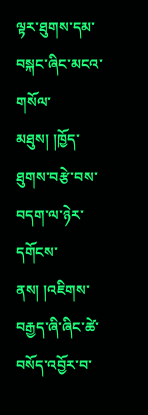ལྟར་ཐུགས་དམ་བསྐང་ཞིང་མངའ་གསོལ་མཐུས། །ཁྱོད་ཐུགས་བརྩེ་བས་བདག་ལ་ཉེར་དགོངས་ནས། །འཇིགས་བརྒྱད་ཞི་ཞིང་ཚེ་བསོད་འབྱོར་བ་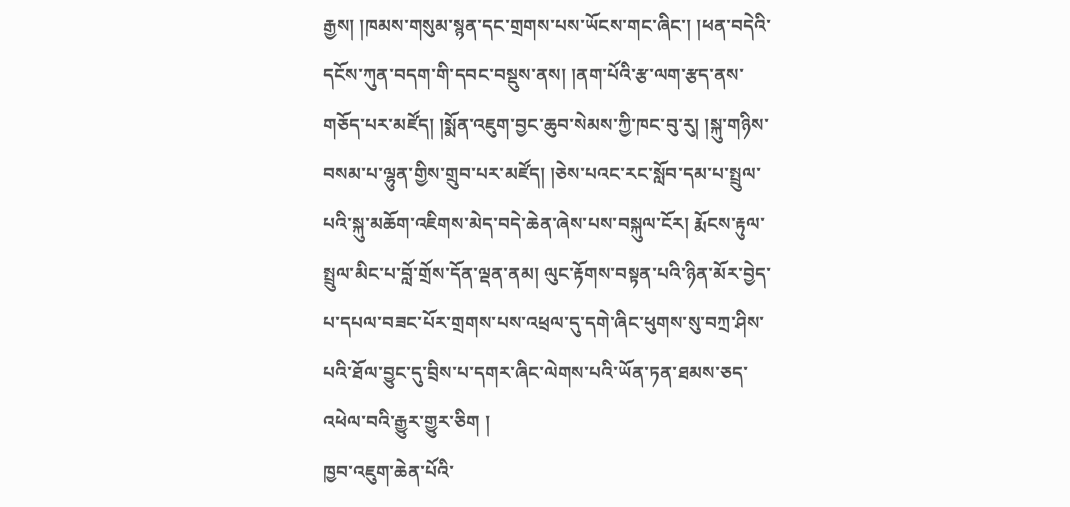རྒྱས། །ཁམས་གསུམ་སྙན་དང་གྲགས་པས་ཡོངས་གང་ཞིང་། །ཕན་བདེའི་དངོས་ཀུན་བདག་གི་དབང་བསྡུས་ནས། །ནག་པོའི་རྩ་ལག་རྩད་ནས་གཅོད་པར་མཛོད། །སྨོན་འཇུག་བྱང་ཆུབ་སེམས་ཀྱི་ཁང་བུ་རུ། །སྐུ་གཉིས་བསམ་པ་ལྷུན་གྱིས་གྲུབ་པར་མཛོད། །ཅེས་པའང་རང་སློབ་དམ་པ་སྤྲུལ་པའི་སྐུ་མཆོག་འཇིགས་མེད་བདེ་ཆེན་ཞེས་པས་བསྐུལ་ངོར། རྨོངས་རྟུལ་སྤྲུལ་མིང་པ་བློ་གྲོས་དོན་ལྡན་ནམ། ལུང་རྟོགས་བསྟན་པའི་ཉིན་མོར་བྱེད་པ་དཔལ་བཟང་པོར་གྲགས་པས་འཕྲལ་དུ་དགེ་ཞིང་ཕུགས་སུ་བཀྲ་ཤིས་པའི་ཐོལ་བྱུང་དུ་བྲིས་པ་དགར་ཞིང་ལེགས་པའི་ཡོན་ཏན་ཐམས་ཅད་འཕེལ་བའི་རྒྱུར་གྱུར་ཅིག །
ཁྱབ་འཇུག་ཆེན་པོའི་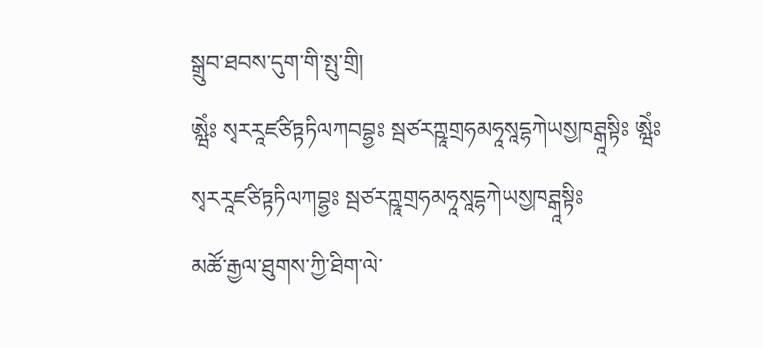སྒྲུབ་ཐབས་དུག་གི་སྤུ་གྲི།
ཨྺེཾཿ སྭརརཱཛཙིཏྟཏིལཀབབྷྱཿ སྦཙརཀྵཱགྲཧམཧཱསཱདྷཀེཡསྱཁཊྒཱསྟིཿ ཨྺེཾཿ སྭརརཱཛཙིཏྟཏིལཀབྷྱཿ སྦཙརཀྵཱགྲཧམཧཱསཱདྷཀེཡསྱཁཊྒཱསྟིཿ
མཚོ་རྒྱལ་ཐུགས་ཀྱི་ཐིག་ལེ་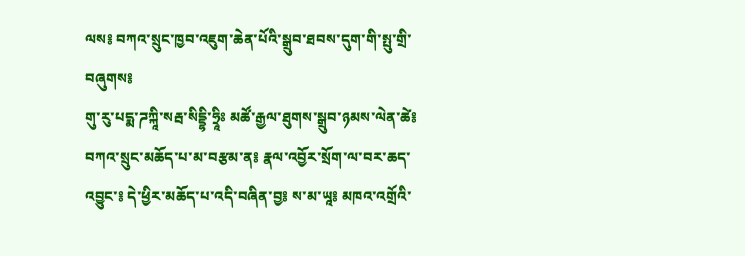ལས༔ བཀའ་སྲུང་ཁྱབ་འཇུག་ཆེན་པོའི་སྒྲུབ་ཐབས་དུག་གི་སྤུ་གྲི་བཞུགས༔
གུ་རུ་པདྨ་ཌཀྐཱི་སརྦ་སིདྡྷི་ཧྲཱིཿ མཚོ་རྒྱལ་ཐུགས་སྒྲུབ་ཉམས་ལེན་ཚེ༔ བཀའ་སྲུང་མཆོད་པ་མ་བརྩམ་ན༔ རྣལ་འབྱོར་སྲོག་ལ་བར་ཆད་འབྱུང་༔ དེ་ཕྱིར་མཆོད་པ་འདི་བཞིན་བྱ༔ ས་མ་ཡཱ༔ མཁའ་འགྲོའི་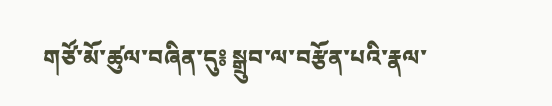གཙོ་མོ་ཚུལ་བཞིན་དུ༔ སྒྲུབ་ལ་བརྩོན་པའི་རྣལ་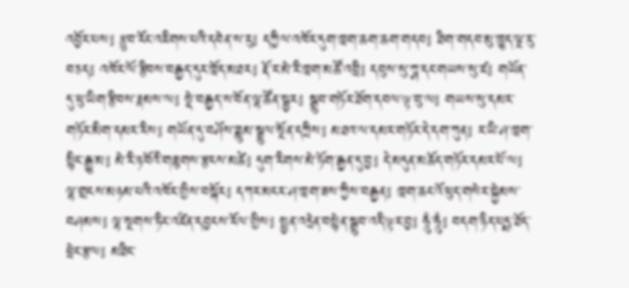འབྱོར་པས༔ རྩུབ་རོང་འཇིགས་པའི་དབེན་ས་རུ༔ དཀྱིལ་འཁོར་དུག་ཁྲག་ཆག་ཆག་གདབ༔ ཐིག་གདབ་མུ་ཁྱུད་ལྔ་རུ་བཅད༔ འཁོར་ལོ་རྩིབས་བརྒྱད་དུར་ཁྲོད་མཐར༔ རྡོ་ར་མེ་རི་ཁྲག་མཚོ་འབྲི༔ དབུས་སུ་ཀྴ་དང་གཡས་སུ་ཛ༔ གཡོན་དུ་ཕུ་ཡིག་རྩིབས་རྣམས་ལ༔ སྡེ་བརྒྱད་ས་བོན་ལྷ་ཚོན་སྦྱར༔ སྒྲུབ་གཏོར་ཐོག་དབལ་ལྟ་བུ་ལ༔ གཡས་སུ་དམར་གཏོར་མིག་དམར་རིས༔ གཡོན་དུ་བཤོས་ཟླུམ་སྦྲུལ་སྔོན་དཀྲིས༔ མཐའ་ལ་དམར་གཏོར་དེ་དག་ཀུན༔ ར་ཡི་ཤ་ཁྲག་སྙིང་རྒྱུ་མ༔ མེ་རི་ཉ་བོའི་གཟུགས་རྩངས་མཚེ༔ དུག་རིགས་མེ་ཏོག་རྒྱན་དུ་བྱ༔ དེ་མདུན་མཆོད་གཏོར་དམར་པོ་ལ༔ ལྷ་གྲངས་མཉམ་པའི་འཁོར་གྱིས་བསྐོར༔ དཀར་མངར་ཤ་ཁྲག་ཟས་ཀྱིས་བརྒྱན༔ ཁྲག་ཆང་འོ་ཕུད་གསེར་སྐྱེམས་བཤམས༔ ལྷ་སྔགས་ཏིང་འཛིན་དབྱངས་རོལ་གྱིས༔ སྤྱན་འདྲེན་བསྙེན་སྒྲུབ་འདི་ལྟར་བྱ༔ ཧཱུྃ་ཧཱུྃ༔ བདག་ཉིད་པདྨ་ཐོད་ཕྲེང་རྩལ༔ མཐིང་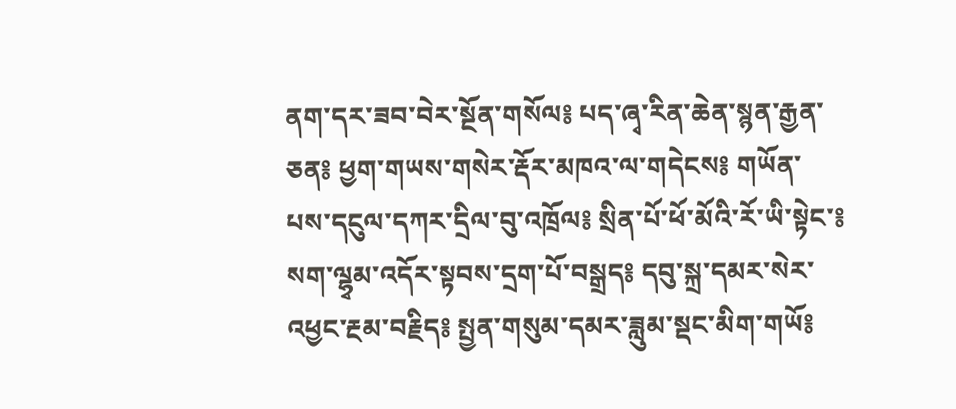ནག་དར་ཟབ་བེར་སྔོན་གསོལ༔ པད་ཞྭ་རིན་ཆེན་སྙན་རྒྱན་ཅན༔ ཕྱག་གཡས་གསེར་རྡོར་མཁའ་ལ་གདེངས༔ གཡོན་པས་དངུལ་དཀར་དྲིལ་བུ་འཁྲོལ༔ སྲིན་པོ་ཕོ་མོའི་རོ་ཡི་སྟེང་༔ སག་ལྷྭམ་འདོར་སྟབས་དྲག་པོ་བསྒྲད༔ དབུ་སྐྲ་དམར་སེར་འཕྱང་རྔམ་བརྗིད༔ སྤྱན་གསུམ་དམར་ཟླུམ་སྡང་མིག་གཡོ༔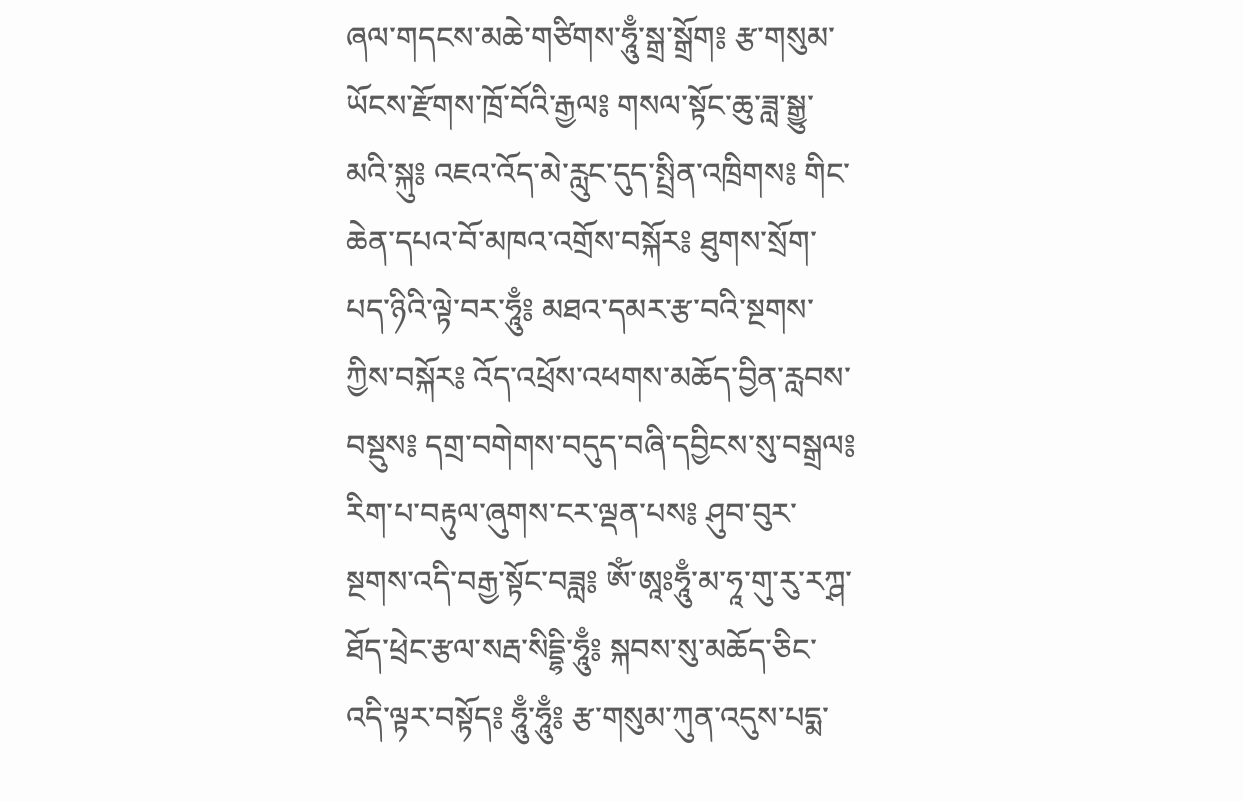ཞལ་གདངས་མཆེ་གཙིགས་ཧཱུྃ་སྒྲ་སྒྲོག༔ རྩ་གསུམ་ཡོངས་རྫོགས་ཁྲོ་བོའི་རྒྱལ༔ གསལ་སྟོང་ཆུ་ཟླ་སྒྱུ་མའི་སྐུ༔ འཇའ་འོད་མེ་རླུང་དུད་སྤྲིན་འཁྲིགས༔ གིང་ཆེན་དཔའ་བོ་མཁའ་འགྲོས་བསྐོར༔ ཐུགས་སྲོག་པད་ཉིའི་ལྟེ་བར་ཧཱུྃ༔ མཐའ་དམར་རྩ་བའི་སྔགས་ཀྱིས་བསྐོར༔ འོད་འཕྲོས་འཕགས་མཆོད་བྱིན་རླབས་བསྡུས༔ དགྲ་བགེགས་བདུད་བཞི་དབྱིངས་སུ་བསྒྲལ༔ རིག་པ་བརྟུལ་ཞུགས་ངར་ལྡན་པས༔ ཤུབ་བུར་སྔགས་འདི་བརྒྱ་སྟོང་བཟླ༔ ཨོཾ་ཨཱཿཧཱུྃ་མ་ཧཱ་གུ་རུ་རཀྴ་ཐོད་ཕྲེང་རྩལ་སརྦ་སིདྡྷི་ཧཱུྃ༔ སྐབས་སུ་མཆོད་ཅིང་འདི་ལྟར་བསྟོད༔ ཧཱུྃ་ཧཱུྃ༔ རྩ་གསུམ་ཀུན་འདུས་པདྨ་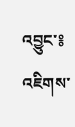འབྱུང་༔ འཇིགས་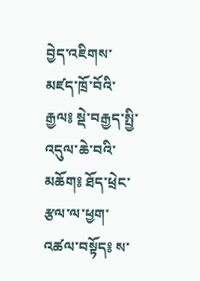བྱེད་འཇིགས་མཛད་ཁྲོ་བོའི་རྒྱལ༔ སྡེ་བརྒྱད་སྤྱི་འདུལ་ཆེ་བའི་མཆོག༔ ཐོད་ཕྲེང་རྩལ་ལ་ཕྱག་འཚལ་བསྟོད༔ ས་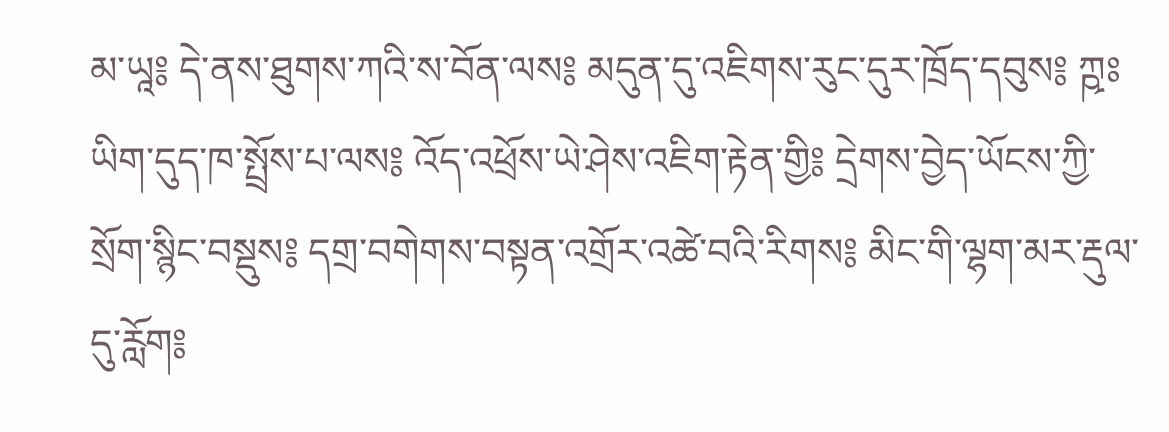མ་ཡཱ༔ དེ་ནས་ཐུགས་ཀའི་ས་བོན་ལས༔ མདུན་དུ་འཇིགས་རུང་དུར་ཁྲོད་དབུས༔ ཀྵཿཡིག་དུད་ཁ་སྤྲོས་པ་ལས༔ འོད་འཕྲོས་ཡེ་ཤེས་འཇིག་རྟེན་གྱི༔ དྲེགས་བྱེད་ཡོངས་ཀྱི་སྲོག་སྙིང་བསྡུས༔ དགྲ་བགེགས་བསྟན་འགྲོར་འཚེ་བའི་རིགས༔ མིང་གི་ལྷག་མར་རྡུལ་དུ་རློག༔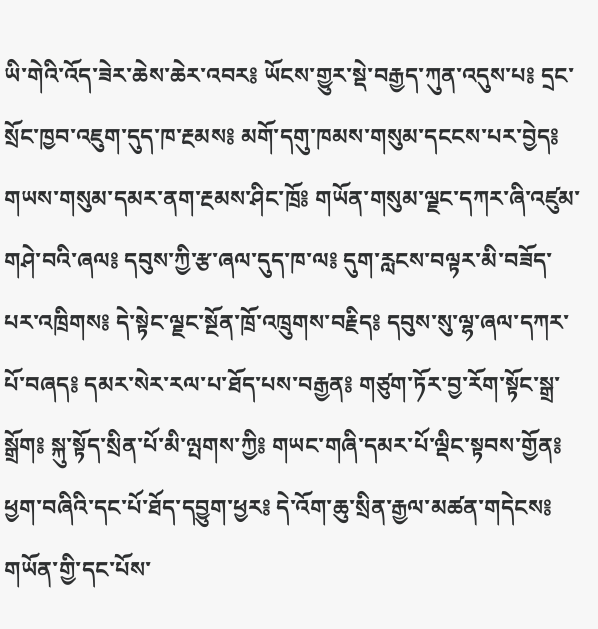ཡི་གེའི་འོད་ཟེར་ཆེས་ཆེར་འབར༔ ཡོངས་གྱུར་སྡེ་བརྒྱད་ཀུན་འདུས་པ༔ དྲང་སྲོང་ཁྱབ་འཇུག་དུད་ཁ་རྔམས༔ མགོ་དགུ་ཁམས་གསུམ་དངངས་པར་བྱེད༔ གཡས་གསུམ་དམར་ནག་རྔམས་ཤིང་ཁྲོ༔ གཡོན་གསུམ་ལྗང་དཀར་ཞི་འཛུམ་གཤེ་བའི་ཞལ༔ དབུས་ཀྱི་རྩ་ཞལ་དུད་ཁ་ལ༔ དུག་རླངས་བལྟར་མི་བཟོད་པར་འཁྲིགས༔ དེ་སྟེང་ལྗང་སྔོན་ཁྲོ་འཁྲུགས་བརྗིད༔ དབུས་སུ་ལྷ་ཞལ་དཀར་པོ་བཞད༔ དམར་སེར་རལ་པ་ཐོད་པས་བརྒྱན༔ གཙུག་ཏོར་བྱ་རོག་སྟོང་སྒྲ་སྒྲོག༔ སྐུ་སྟོད་སྲིན་པོ་མི་ལྤགས་ཀྱི༔ གཡང་གཞི་དམར་པོ་ལྡིང་སྟབས་གྱོན༔ ཕྱག་བཞིའི་དང་པོ་ཐོད་དབྱུག་ཕྱར༔ དེ་འོག་ཆུ་སྲིན་རྒྱལ་མཚན་གདེངས༔ གཡོན་གྱི་དང་པོས་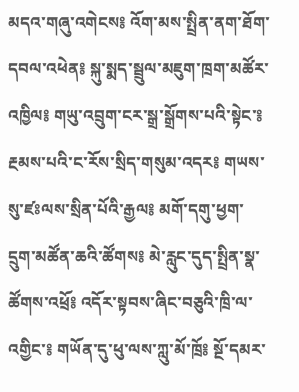མདའ་གཞུ་འགེངས༔ འོག་མས་སྤྲིན་ནག་ཐོག་དབལ་འཕེན༔ སྐུ་སྨད་སྦྲུལ་མཇུག་ཁྲག་མཚོར་འཁྱིལ༔ གཡུ་འབྲུག་ངར་སྒྲ་སྒྲོགས་པའི་སྟེང་༔ རྔམས་པའི་ང་རོས་སྲིད་གསུམ་འདར༔ གཡས་སུ་ཛཿལས་སྲིན་པོའི་རྒྱལ༔ མགོ་དགུ་ཕྱག་དྲུག་མཚོན་ཆའི་ཚོགས༔ མེ་རླུང་དུད་སྤྲིན་སྣ་ཚོགས་འཕྲོ༔ འདོར་སྟབས་ཞིང་བཅུའི་ཁྲི་ལ་འགྱིང་༔ གཡོན་དུ་ཕུ་ལས་ཀླུ་མོ་ཁྲོ༔ སྔོ་དམར་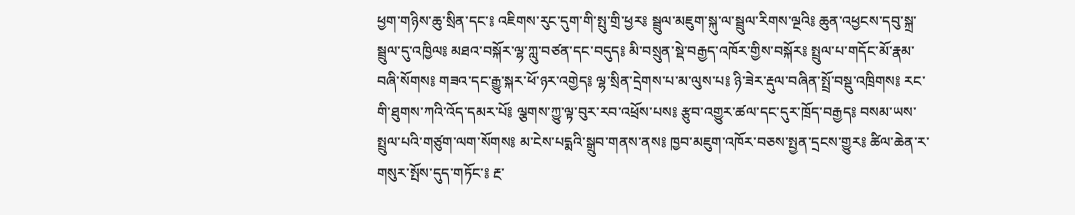ཕྱག་གཉིས་ཆུ་སྲིན་དང་༔ འཇིགས་རུང་དུག་གི་སྤུ་གྲི་ཕྱར༔ སྦྲུལ་མཇུག་སྐུ་ལ་སྦྲུལ་རིགས་ལྔའི༔ ཆུན་འཕྱངས་དབུ་སྐྲ་སྦྲུལ་དུ་འཁྱིལ༔ མཐའ་བསྐོར་ལྷ་ཀླུ་བཙན་དང་བདུད༔ མི་བསྲུན་སྡེ་བརྒྱད་འཁོར་གྱིས་བསྐོར༔ སྤྲུལ་པ་གདོང་མོ་རྣམ་བཞི་སོགས༔ གཟའ་དང་རྒྱུ་སྐར་ཕོ་ཉར་འགྱེད༔ ལྷ་སྲིན་དྲེགས་པ་མ་ལུས་པ༔ ཉི་ཟེར་རྡུལ་བཞིན་སྤྲོ་བསྡུ་འཁྲིགས༔ རང་གི་ཐུགས་ཀའི་འོད་དམར་པོ༔ ལྕགས་ཀྱུ་ལྟ་བུར་རབ་འཕྲོས་པས༔ རྩུབ་འགྱུར་ཚལ་དང་དུར་ཁྲོད་བརྒྱད༔ བསམ་ཡས་སྤྲུལ་པའི་གཙུག་ལག་སོགས༔ མ་ངེས་པདྨའི་སྒྲུབ་གནས་ནས༔ ཁྱབ་མཇུག་འཁོར་བཅས་སྤྱན་དྲངས་གྱུར༔ ཚིལ་ཆེན་ར་གསུར་སྤོས་དུད་གཏོང་༔ རྔ་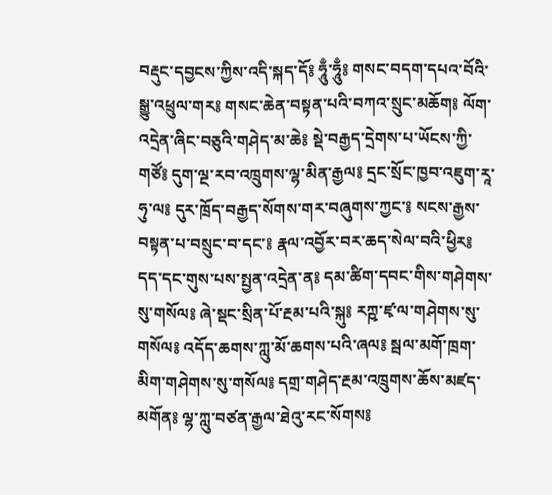བརྡུང་དབྱངས་ཀྱིས་འདི་སྐད་དོ༔ ཧཱུྃ་ཧཱུྃ༔ གསང་བདག་དཔའ་བོའི་སྒྱུ་འཕྲུལ་གར༔ གསང་ཆེན་བསྟན་པའི་བཀའ་སྲུང་མཆོག༔ ལོག་འདྲེན་ཞིང་བཅུའི་གཤེད་མ་ཆེ༔ སྡེ་བརྒྱད་དྲེགས་པ་ཡོངས་ཀྱི་གཙོ༔ དུག་ལྔ་རབ་འཁྲུགས་ལྷ་མིན་རྒྱལ༔ དྲང་སྲོང་ཁྱབ་འཇུག་རཱ་ཧུ་ལ༔ དུར་ཁྲོད་བརྒྱད་སོགས་གར་བཞུགས་ཀྱང་༔ སངས་རྒྱས་བསྟན་པ་བསྲུང་བ་དང་༔ རྣལ་འབྱོར་བར་ཆད་སེལ་བའི་ཕྱིར༔ དད་དང་གུས་པས་སྤྱན་འདྲེན་ན༔ དམ་ཚིག་དབང་གིས་གཤེགས་སུ་གསོལ༔ ཞེ་སྡང་སྲིན་པོ་རྔམ་པའི་སྐུ༔ རཀྵ་ཛྭ་ལ་གཤེགས་སུ་གསོལ༔ འདོད་ཆགས་ཀླུ་མོ་ཆགས་པའི་ཞལ༔ སྦལ་མགོ་ཁྲག་མིག་གཤེགས་སུ་གསོལ༔ དགྲ་གཤེད་རྔམ་འཁྲུགས་ཆོས་མཛད་མགོན༔ ལྷ་ཀླུ་བཙན་རྒྱལ་ཐེའུ་རང་སོགས༔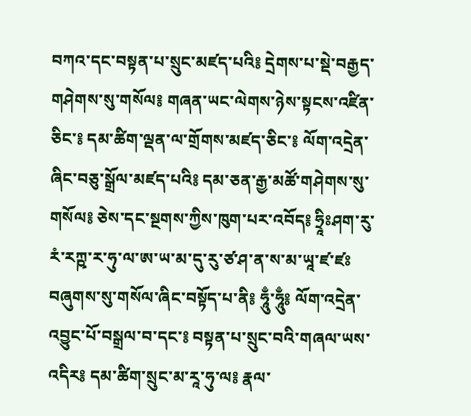བཀའ་དང་བསྟན་པ་སྲུང་མཛད་པའི༔ དྲེགས་པ་སྡེ་བརྒྱད་གཤེགས་སུ་གསོལ༔ གཞན་ཡང་ལེགས་ཉེས་སྟངས་འཛིན་ཅིང་༔ དམ་ཚིག་ལྡན་ལ་གྲོགས་མཛད་ཅིང་༔ ལོག་འདྲེན་ཞིང་བཅུ་སྒྲོལ་མཛད་པའི༔ དམ་ཅན་རྒྱ་མཚོ་གཤེགས་སུ་གསོལ༔ ཅེས་དང་སྔགས་ཀྱིས་ཁུག་པར་འབོད༔ ཧྲཱིཿཤག་རུ་རཾ་རཀྵ་ར་ཧུ་ལ་ཨ་ཡ་མ་དུ་རུ་ཙ་ཤ་ན་ས་མ་ཡཱ་ཛ་ཛཿ བཞུགས་སུ་གསོལ་ཞིང་བསྟོད་པ་ནི༔ ཧཱུྃ་ཧཱུྃ༔ ལོག་འདྲེན་འབྱུང་པོ་བསྒྲལ་བ་དང་༔ བསྟན་པ་སྲུང་བའི་གཞལ་ཡས་འདིར༔ དམ་ཚིག་སྲུང་མ་རཱ་ཧུ་ལ༔ རྣལ་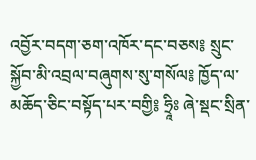འབྱོར་བདག་ཅག་འཁོར་དང་བཅས༔ སྲུང་སྐྱོབ་མི་འབྲལ་བཞུགས་སུ་གསོལ༔ ཁྱོད་ལ་མཆོད་ཅིང་བསྟོད་པར་བགྱི༔ ཧྲཱིཿ ཞེ་སྡང་སྲིན་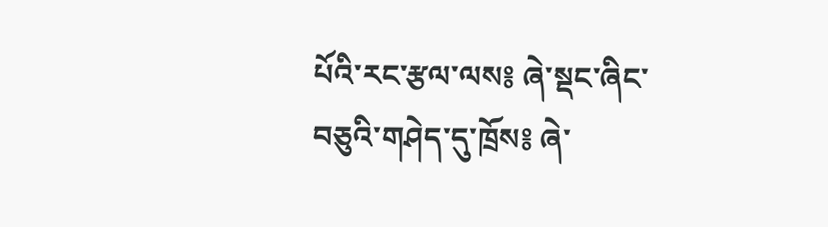པོའི་རང་རྩལ་ལས༔ ཞེ་སྡང་ཞིང་བཅུའི་གཤེད་དུ་ཁྲོས༔ ཞེ་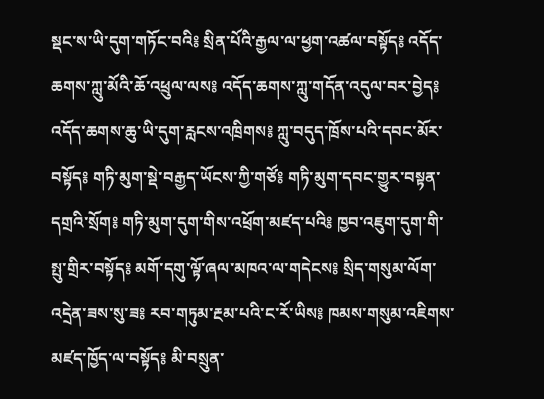སྡང་ས་ཡི་དུག་གཏོང་བའི༔ སྲིན་པོའི་རྒྱལ་ལ་ཕྱག་འཚལ་བསྟོད༔ འདོད་ཆགས་ཀླུ་མོའི་ཆོ་འཕྲུལ་ལས༔ འདོད་ཆགས་ཀླུ་གདོན་འདུལ་བར་བྱེད༔ འདོད་ཆགས་ཆུ་ཡི་དུག་རླངས་འཁྲིགས༔ ཀླུ་བདུད་ཁྲོས་པའི་དབང་མོར་བསྟོད༔ གཏི་མུག་སྡེ་བརྒྱད་ཡོངས་ཀྱི་གཙོ༔ གཏི་མུག་དབང་གྱུར་བསྟན་དགྲའི་སྲོག༔ གཏི་མུག་དུག་གིས་འཕྲོག་མཛད་པའི༔ ཁྱབ་འཇུག་དུག་གི་སྤུ་གྲིར་བསྟོད༔ མགོ་དགུ་ལྟོ་ཞལ་མཁའ་ལ་གདེངས༔ སྲིད་གསུམ་ལོག་འདྲེན་ཟས་སུ་ཟ༔ རབ་གཏུམ་རྔམ་པའི་ང་རོ་ཡིས༔ ཁམས་གསུམ་འཇིགས་མཛད་ཁྱོད་ལ་བསྟོད༔ མི་བསྲུན་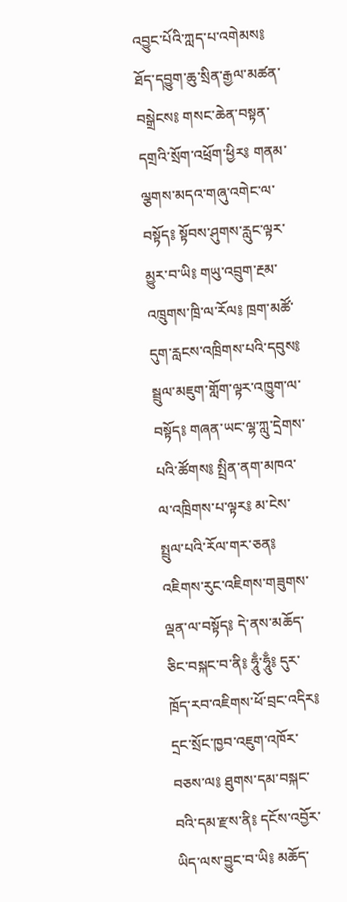འབྱུང་པོའི་ཀླད་པ་འགེམས༔ ཐོད་དབྱུག་ཆུ་སྲིན་རྒྱལ་མཚན་བསྒྲེངས༔ གསང་ཆེན་བསྟན་དགྲའི་སྲོག་འཕྲོག་ཕྱིར༔ གནམ་ལྕགས་མདའ་གཞུ་འགེང་ལ་བསྟོད༔ སྟོབས་ཤུགས་རླུང་ལྟར་མྱུར་བ་ཡི༔ གཡུ་འབྲུག་རྔམ་འཁྲུགས་ཁྲི་ལ་རོལ༔ ཁྲག་མཚོ་དུག་རླངས་འཁྲིགས་པའི་དབུས༔ སྦྲུལ་མཇུག་གློག་ལྟར་འཁྱུག་ལ་བསྟོད༔ གཞན་ཡང་ལྷ་ཀླུ་དྲེགས་པའི་ཚོགས༔ སྤྲིན་ནག་མཁའ་ལ་འཁྲིགས་པ་ལྟར༔ མ་ངེས་སྤྲུལ་པའི་རོལ་གར་ཅན༔ འཇིགས་རུང་འཇིགས་གཟུགས་ལྡན་ལ་བསྟོད༔ དེ་ནས་མཆོད་ཅིང་བསྐང་བ་ནི༔ ཧཱུྃ་ཧཱུྃ༔ དུར་ཁྲོད་རབ་འཇིགས་ཕོ་བྲང་འདིར༔ དྲང་སྲོང་ཁྱབ་འཇུག་འཁོར་བཅས་ལ༔ ཐུགས་དམ་བསྐང་བའི་དམ་རྫས་ནི༔ དངོས་འབྱོར་ཡིད་ལས་བྱུང་བ་ཡི༔ མཆོད་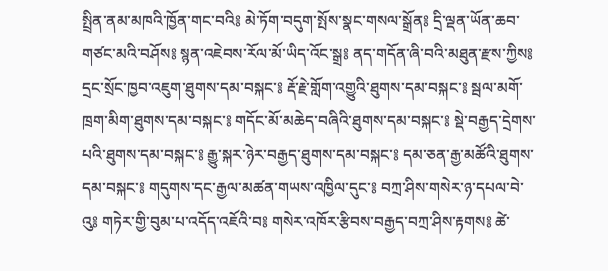སྤྲིན་ནམ་མཁའི་ཁྱོན་གང་བའི༔ མེ་ཏོག་བདུག་སྤོས་སྣང་གསལ་སྒྲོན༔ དྲི་ལྡན་ཡོན་ཆབ་གཙང་མའི་བཤོས༔ སྙན་འཇེབས་རོལ་མོ་ཡིད་འོང་སྒྲ༔ ནད་གདོན་ཞི་བའི་མཐུན་རྫས་ཀྱིས༔ དྲང་སྲོང་ཁྱབ་འཇུག་ཐུགས་དམ་བསྐང་༔ རྡོ་རྗེ་གློག་འགྱུའི་ཐུགས་དམ་བསྐང་༔ སྦལ་མགོ་ཁྲག་མིག་ཐུགས་དམ་བསྐང་༔ གདོང་མོ་མཆེད་བཞིའི་ཐུགས་དམ་བསྐང་༔ སྡེ་བརྒྱད་དྲེགས་པའི་ཐུགས་དམ་བསྐང་༔ རྒྱུ་སྐར་ཉེར་བརྒྱད་ཐུགས་དམ་བསྐང་༔ དམ་ཅན་རྒྱ་མཚོའི་ཐུགས་དམ་བསྐང་༔ གདུགས་དང་རྒྱལ་མཚན་གཡས་འཁྱིལ་དུང་༔ བཀྲ་ཤིས་གསེར་ཉ་དཔལ་བེ་འུ༔ གཏེར་གྱི་བུམ་པ་འདོད་འཇོའི་བ༔ གསེར་འཁོར་རྩིབས་བརྒྱད་བཀྲ་ཤིས་རྟགས༔ ཚེ་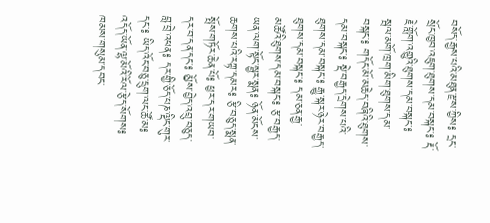བསོད་རྒྱས་པའི་མཐུན་རྫས་ཀྱིས༔ དྲང་སྲོང་ཁྱབ་འཇུག་ཐུགས་དམ་བསྐང་༔ རྡོ་རྗེ་གློག་འགྱུའི་ཐུགས་དམ་བསྐང་༔ སྦལ་མགོ་ཁྲག་མིག་ཐུགས་དམ་བསྐང་༔ གདོང་མོ་མཆེད་བཞིའི་ཐུགས་དམ་བསྐང་༔ སྡེ་བརྒྱད་དྲེགས་པའི་ཐུགས་དམ་བསྐང་༔ རྒྱུ་སྐར་ཉེར་བརྒྱད་ཐུགས་དམ་བསྐང་༔ དམ་ཅན་རྒྱ་མཚོའི་ཐུགས་དམ་བསྐང་༔ རྩ་བརྒྱད་ཡན་ལག་སྟོང་སྦྱར་སྨན༔ ཉོན་མོངས་ཆགས་པའི་རཀྟ་དམར༔ རྩི་བཅུད་སྨན་སྤོས་གཏོར་ཆེན་པོ༔ ཕྱར་དར་གཡབ་དར་བ་དན་དང་༔ མྱོས་བྱེད་འབྲུ་བཅུད་བླ་བྲེ་འཕན༔ དར་གྱི་ཅོད་པཎ་ལྡིང་གུར་དང་༔ ཡིད་འོང་བཅུ་དྲུག་ལང་ཚོ་མ༔ འདོད་ཡོན་ལྷ་མོའི་རོལ་རྩེད་སོགས༔ ཁམས་གསུམ་དབང་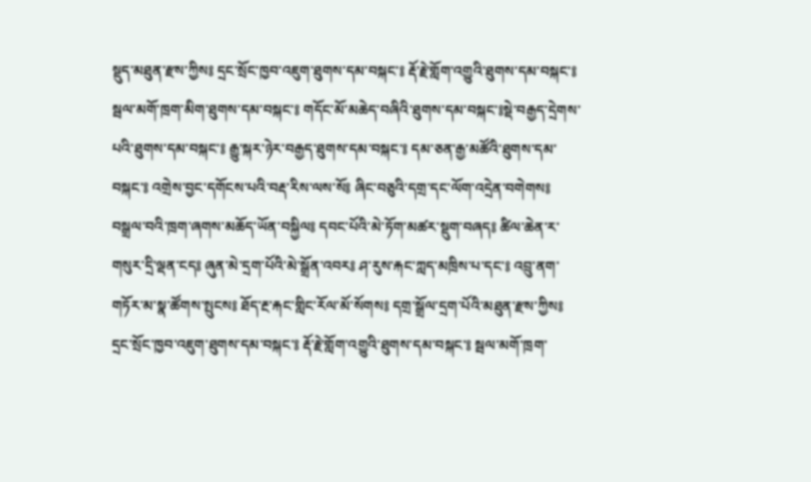སྡུད་མཐུན་རྫས་ཀྱིས༔ དྲང་སྲོང་ཁྱབ་འཇུག་ཐུགས་དམ་བསྐང་༔ རྡོ་རྗེ་གློག་འགྱུའི་ཐུགས་དམ་བསྐང་༔ སྦལ་མགོ་ཁྲག་མིག་ཐུགས་དམ་བསྐང་༔ གདོང་མོ་མཆེད་བཞིའི་ཐུགས་དམ་བསྐང་༔སྡེ་བརྒྱད་དྲེགས་པའི་ཐུགས་དམ་བསྐང་༔ རྒྱུ་སྐར་ཉེར་བརྒྱད་ཐུགས་དམ་བསྐང་༔ དམ་ཅན་རྒྱ་མཚོའི་ཐུགས་དམ་བསྐང་༔ འགྲེས་བྱང་དགོངས་པའི་བརྡ་རིས་ལས་སོ༔ ཞིང་བཅུའི་དགྲ་དང་ལོག་འདྲེན་བགེགས༔ བསྒྲལ་བའི་ཁྲག་ཞགས་མཆོད་ཡོན་བསྐྱིལ༔ དབང་པོའི་མེ་ཏོག་མཚར་སྡུག་བཞད༔ ཚིལ་ཆེན་ར་གསུར་དྲི་ལྡན་ངད༔ ཞུན་མེ་དྲག་པོའི་མེ་སྒྲོན་འབར༔ ཤ་རུས་རྐང་ཀླད་མཁྲིས་པ་དང་༔ འབྲུ་ནག་གཏོར་མ་སྣ་ཚོགས་སྤུངས༔ ཐོད་རྔ་རྐང་གླིང་རོལ་མོ་སོགས༔ དགྲ་སྒྲོལ་དྲག་པོའི་མཐུན་རྫས་ཀྱིས༔ དྲང་སྲོང་ཁྱབ་འཇུག་ཐུགས་དམ་བསྐང་༔ རྡོ་རྗེ་གློག་འགྱུའི་ཐུགས་དམ་བསྐང་༔ སྦལ་མགོ་ཁྲག་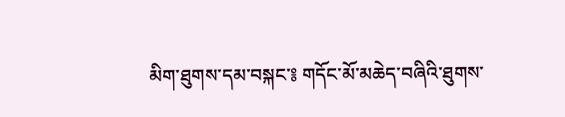མིག་ཐུགས་དམ་བསྐང་༔ གདོང་མོ་མཆེད་བཞིའི་ཐུགས་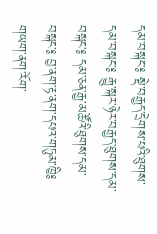དམ་བསྐང་༔ སྡེ་བརྒྱད་དྲེགས་པའི་ཐུགས་དམ་བསྐང་༔ རྒྱུ་སྐར་ཉེར་བརྒྱད་ཐུགས་དམ་བསྐང་༔ དམ་ཅན་རྒྱ་མཚོའི་ཐུགས་དམ་བསྐང་༔ བྱ་ནག་རྟ་ནག་དཔའ་གཏུམ་ཁྱི༔ གཡག་ནག་རོག་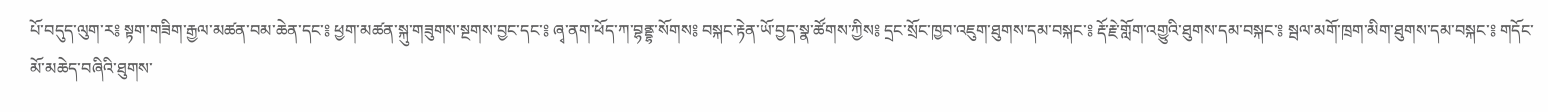པོ་བདུད་ལུག་ར༔ སྟག་གཟིག་རྒྱལ་མཚན་བམ་ཆེན་དང་༔ ཕྱག་མཚན་སྐུ་གཟུགས་སྔགས་བྱང་དང་༔ ཞྭ་ནག་ཕོད་ཀ་བྷནྡྷ་སོགས༔ བསྐང་རྟེན་ཡོ་བྱད་སྣ་ཚོགས་ཀྱིས༔ དྲང་སྲོང་ཁྱབ་འཇུག་ཐུགས་དམ་བསྐང་༔ རྡོ་རྗེ་གློག་འགྱུའི་ཐུགས་དམ་བསྐང་༔ སྦལ་མགོ་ཁྲག་མིག་ཐུགས་དམ་བསྐང་༔ གདོང་མོ་མཆེད་བཞིའི་ཐུགས་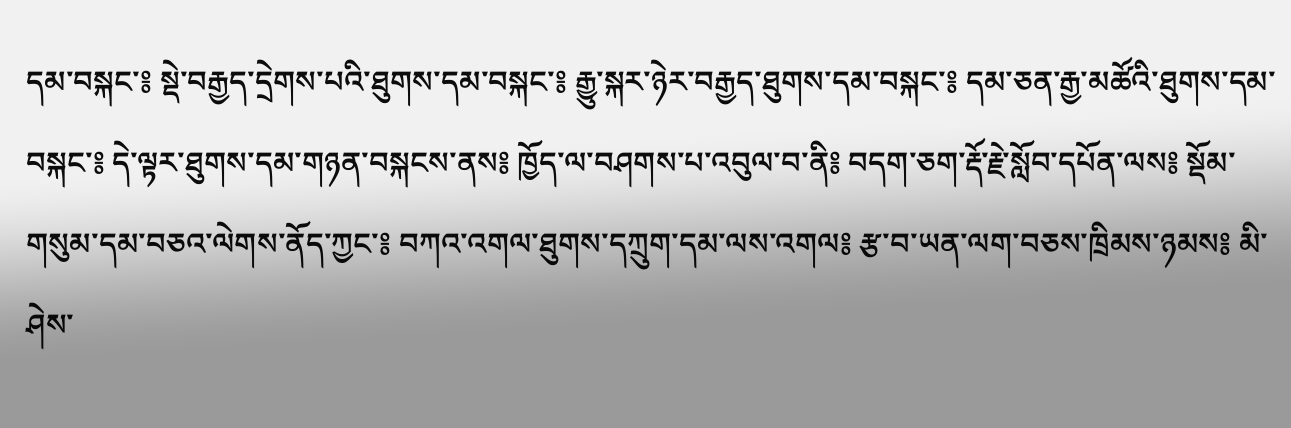དམ་བསྐང་༔ སྡེ་བརྒྱད་དྲེགས་པའི་ཐུགས་དམ་བསྐང་༔ རྒྱུ་སྐར་ཉེར་བརྒྱད་ཐུགས་དམ་བསྐང་༔ དམ་ཅན་རྒྱ་མཚོའི་ཐུགས་དམ་བསྐང་༔ དེ་ལྟར་ཐུགས་དམ་གཉན་བསྐངས་ནས༔ ཁྱོད་ལ་བཤགས་པ་འབུལ་བ་ནི༔ བདག་ཅག་རྡོ་རྗེ་སློབ་དཔོན་ལས༔ སྡོམ་གསུམ་དམ་བཅའ་ལེགས་ནོད་ཀྱང་༔ བཀའ་འགལ་ཐུགས་དཀྲུག་དམ་ལས་འགལ༔ རྩ་བ་ཡན་ལག་བཅས་ཁྲིམས་ཉམས༔ མི་ཤེས་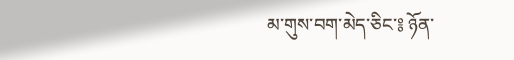མ་གུས་བག་མེད་ཅིང་༔ ཉོན་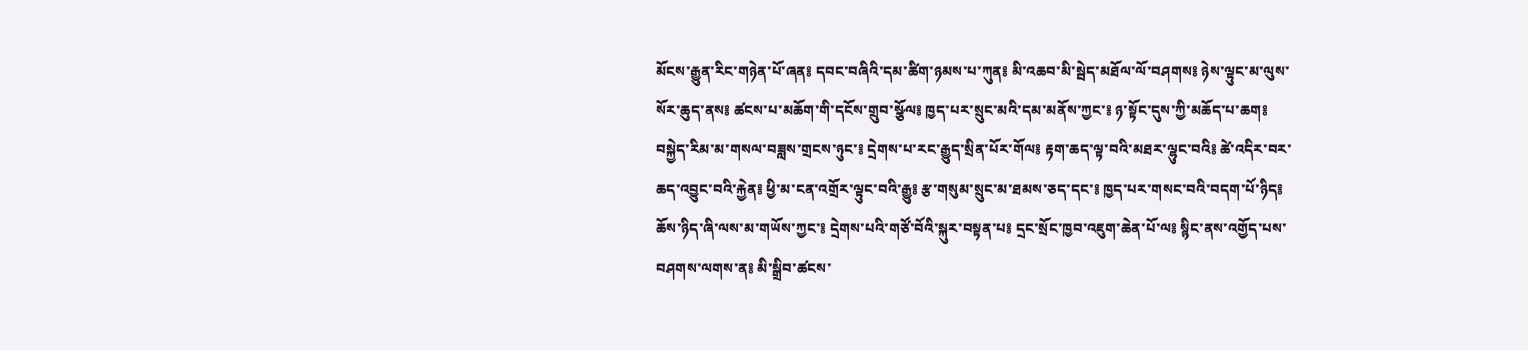མོངས་རྒྱུན་རིང་གཉེན་པོ་ཞན༔ དབང་བཞིའི་དམ་ཚིག་ཉམས་པ་ཀུན༔ མི་འཆབ་མི་སྦེད་མཐོལ་ལོ་བཤགས༔ ཉེས་ལྟུང་མ་ལུས་སོར་ཆུད་ནས༔ ཚངས་པ་མཆོག་གི་དངོས་གྲུབ་སྩོལ༔ ཁྱད་པར་སྲུང་མའི་དམ་མནོས་ཀྱང་༔ ཉ་སྟོང་དུས་ཀྱི་མཆོད་པ་ཆག༔ བསྐྱེད་རིམ་མ་གསལ་བཟླས་གྲངས་ཉུང་༔ དྲེགས་པ་རང་རྒྱུད་སྲིན་པོར་གོལ༔ རྟག་ཆད་ལྟ་བའི་མཐར་ལྷུང་བའི༔ ཚེ་འདིར་བར་ཆད་འབྱུང་བའི་རྐྱེན༔ ཕྱི་མ་ངན་འགྲོར་ལྟུང་བའི་རྒྱུ༔ རྩ་གསུམ་སྲུང་མ་ཐམས་ཅད་དང་༔ ཁྱད་པར་གསང་བའི་བདག་པོ་ཉིད༔ ཆོས་ཉིད་ཞི་ལས་མ་གཡོས་ཀྱང་༔ དྲེགས་པའི་གཙོ་བོའི་སྐུར་བསྟན་པ༔ དྲང་སྲོང་ཁྱབ་འཇུག་ཆེན་པོ་ལ༔ སྙིང་ནས་འགྱོད་པས་བཤགས་ལགས་ན༔ མི་སྒྲིབ་ཚངས་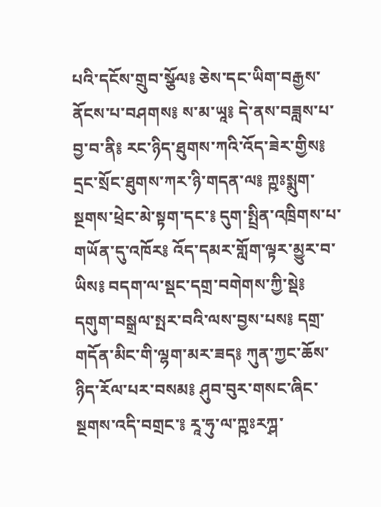པའི་དངོས་གྲུབ་སྩོལ༔ ཅེས་དང་ཡིག་བརྒྱས་ནོངས་པ་བཤགས༔ ས་མ་ཡཱ༔ དེ་ནས་བཟླས་པ་བྱ་བ་ནི༔ རང་ཉིད་ཐུགས་ཀའི་འོད་ཟེར་གྱིས༔ དྲང་སྲོང་ཐུགས་ཀར་ཉི་གདན་ལ༔ ཀྵཿསྨུག་སྔགས་ཕྲེང་མེ་སྟག་དང་༔ དུག་སྤྲིན་འཁྲིགས་པ་གཡོན་དུ་འཁོར༔ འོད་དམར་གློག་ལྟར་མྱུར་བ་ཡིས༔ བདག་ལ་སྡང་དགྲ་བགེགས་ཀྱི་སྡེ༔ དགུག་བསྒྲལ་སྤར་བའི་ལས་བྱས་པས༔ དགྲ་གདོན་མིང་གི་ལྷག་མར་ཟད༔ ཀུན་ཀྱང་ཆོས་ཉིད་རོལ་པར་བསམ༔ ཤུབ་བུར་གསང་ཞིང་སྔགས་འདི་བགྲང་༔ རཱ་ཧུ་ལ་ཀྵཿརཀྴ་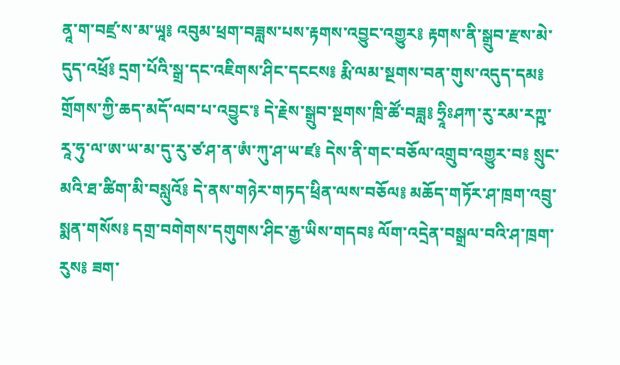ནཱ་ག་བཛྲ་ས་མ་ཡཱ༔ འབུམ་ཕྲག་བཟླས་པས་རྟགས་འབྱུང་འགྱུར༔ རྟགས་ནི་སྒྲུབ་རྫས་མེ་དུད་འཕྲོ༔ དྲག་པོའི་སྒྲ་དང་འཇིགས་ཤིང་དངངས༔ རྨི་ལམ་སྔགས་བན་གུས་འདུད་དམ༔ གྲོགས་ཀྱི་ཆད་མདོ་ལབ་པ་འབྱུང་༔ དེ་རྗེས་སྒྲུབ་སྔགས་ཁྲི་ཚོ་བཟླ༔ ཧྲཱིཿཤཀ་རུ་རམ་རཀྵ་རཱ་ཧུ་ལ་ཨ་ཡ་མ་དུ་རུ་ཙ་ཤ་ན་ཨཾ་ཀུ་ཤ་ཡ་ཛ༔ དེས་ནི་གང་བཅོལ་འགྲུབ་འགྱུར་བ༔ སྲུང་མའི་ཐ་ཚིག་མི་བསླུའོ༔ དེ་ནས་གཉེར་གཏད་ཕྲིན་ལས་བཅོལ༔ མཆོད་གཏོར་ཤ་ཁྲག་འབྲུ་སྨན་གསོས༔ དགྲ་བགེགས་དགུགས་ཤིང་རྒྱ་ཡིས་གདབ༔ ལོག་འདྲེན་བསྒྲལ་བའི་ཤ་ཁྲག་རུས༔ ཟག་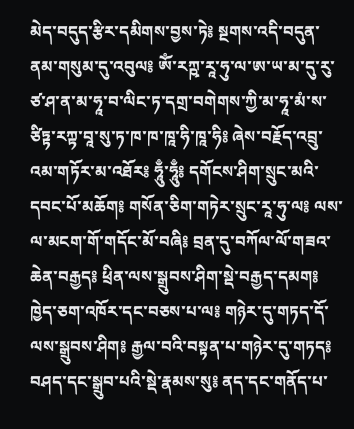མེད་བདུད་རྩིར་དམིགས་བྱས་ཏེ༔ སྔགས་འདི་བདུན་ནམ་གསུམ་དུ་འབུལ༔ ཨོཾ་རཀྵ་རཱ་ཧུ་ལ་ཨ་ཡ་མ་དུ་རུ་ཙ་ཤ་ན་མ་ཧཱ་བ་ལིང་ཏ་དགྲ་བགེགས་ཀྱི་མ་ཧཱ་མཾ་ས་ཙིཏྟ་རཀྟ་བཱ་སུ་ཏ་ཁ་ཁ་ཁཱ་ཧི་ཁཱ་ཧི༔ ཞེས་བརྗོད་འབྲུ་འམ་གཏོར་མ་འཐོར༔ ཧཱུྃ་ཧཱུྃ༔ དགོངས་ཤིག་སྲུང་མའི་དབང་པོ་མཆོག༔ གསོན་ཅིག་གཏེར་སྲུང་རཱ་ཧུ་ལ༔ ལས་ལ་མངག་གོ་གདོང་མོ་བཞི༔ བྲན་དུ་བཀོལ་ལོ་གཟའ་ཆེན་བརྒྱད༔ ཕྲིན་ལས་སྒྲུབས་ཤིག་སྡེ་བརྒྱད་དམག༔ ཁྱེད་ཅག་འཁོར་དང་བཅས་པ་ལ༔ གཉེར་དུ་གཏད་དོ་ལས་སྒྲུབས་ཤིག༔ རྒྱལ་བའི་བསྟན་པ་གཉེར་དུ་གཏད༔ བཤད་དང་སྒྲུབ་པའི་སྡེ་རྣམས་སུ༔ ནད་དང་གནོད་པ་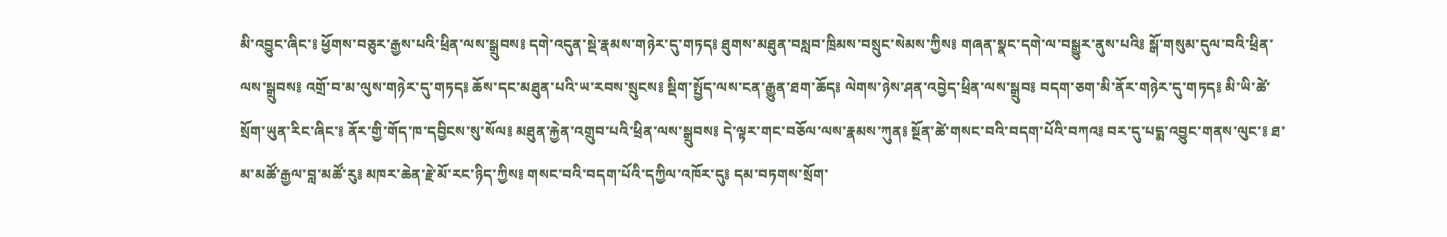མི་འབྱུང་ཞིང་༔ ཕྱོགས་བཅུར་རྒྱས་པའི་ཕྲིན་ལས་སྒྲུབས༔ དགེ་འདུན་སྡེ་རྣམས་གཉེར་དུ་གཏད༔ ཐུགས་མཐུན་བསླབ་ཁྲིམས་བསྲུང་སེམས་ཀྱིས༔ གཞན་སྣང་དགེ་ལ་བསྒྱུར་ནུས་པའི༔ སྒོ་གསུམ་དུལ་བའི་ཕྲིན་ལས་སྒྲུབས༔ འགྲོ་བ་མ་ལུས་གཉེར་དུ་གཏད༔ ཆོས་དང་མཐུན་པའི་ཡ་རབས་སྲུངས༔ སྡིག་སྤྱོད་ལས་ངན་རྒྱུན་ཐག་ཆོད༔ ལེགས་ཉེས་ཤན་འབྱེད་ཕྲིན་ལས་སྒྲུབ༔ བདག་ཅག་མི་ནོར་གཉེར་དུ་གཏད༔ མི་ཡི་ཚེ་སྲོག་ཡུན་རིང་ཞིང་༔ ནོར་གྱི་གོད་ཁ་དབྱིངས་སུ་སོལ༔ མཐུན་རྐྱེན་འགྲུབ་པའི་ཕྲིན་ལས་སྒྲུབས༔ དེ་ལྟར་གང་བཅོལ་ལས་རྣམས་ཀུན༔ སྔོན་ཚེ་གསང་བའི་བདག་པོའི་བཀའ༔ བར་དུ་པདྨ་འབྱུང་གནས་ལུང་༔ ཐ་མ་མཚོ་རྒྱལ་བླ་མཚོ་རུ༔ མཁར་ཆེན་རྗེ་མོ་རང་ཉིད་ཀྱིས༔ གསང་བའི་བདག་པོའི་དཀྱིལ་འཁོར་དུ༔ དམ་བཏགས་སྲོག་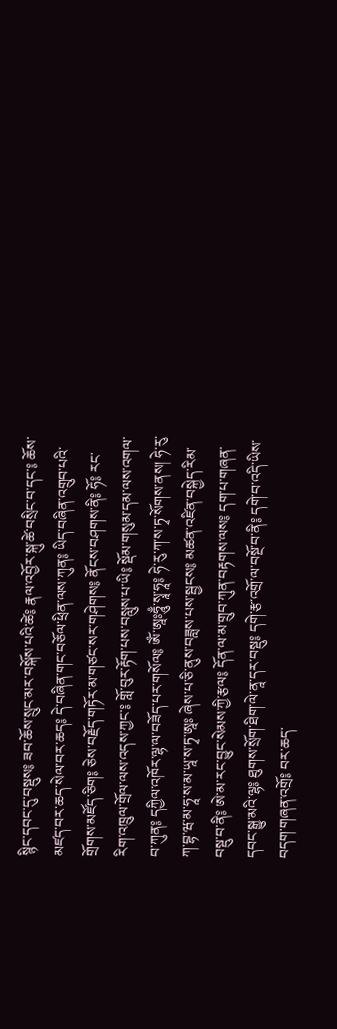སྙིང་དབང་དུ་བསྡུས༔ ཟབ་ཆོས་སྲུང་མར་བསྐོས་པའི་ཚེ༔ རྣལ་འབྱོར་སྐུ་ཚེ་བསྲིང་བ་དང་༔ ཆོས་མཛད་བར་ཆད་སེལ་བར་ཆད༔ དེ་བཞིན་གང་བཅོལ་ཕྲིན་ལས་ཀུན༔ ཡིད་བཞིན་འགྲུབ་པའི་གྲོགས་མཛོད་ཅིག༔ ཅེས་བརྗོད་གཏོར་མ་གཙང་སར་གཤེགས༔ ནོངས་བཤགས་ནི༔ ཧོ༔ རང་རིག་འཁྲུལ་གྲོལ་ལས་འདས་ཀྱང་༔ གློ་བུར་རྟོག་པས་བསླུས་པ་ཡི༔ སྡོམ་གསུམ་དམ་ལས་འགལ་བ་ཀུན༔ དཀྱིལ་འཁོར་ལྷ་ལ་བཟོད་པར་གསོལ༔ ཨོཾ་ཨཱཿཧཱུྃ་སྭཱ་ཧཱ༔ ཧེ་རུ་ཀ་ས་ཏྭ་སོགས་ནས། ཧེ་རུ་ཀ་བྷ་ཝ་མ་ཧཱ་ས་མ་ཡཱ་ས་ཏྭ་ཨཱཿ ཞེས་པ་ཅི་ནུས་བཟླས་པས་སྦྱངས༔ མཚན་འཛིན་བསྐྱེད་རིམ་བསྡུ་བ་ནི༔ ཨེ་མ་རང་བྱུང་སེམས་ཀྱི་རྩལ༔ དོན་ལ་མ་གྲུབ་ཀུན་བརྟགས་ལས༔ དག་པ་གཞན་དབང་སྒྱུ་མའི་ལྷ༔ ཐུགས་སྲོག་ཐིག་ལེ་ནཱ་དར་བསྡུ༔ དགེ་རྩ་འགྲོ་ལ་བསྔོ་བ་ནི༔ དགེ་བ་འདི་ཡིས་བདག་གཞན་འགྲོ༔ བར་ཆད་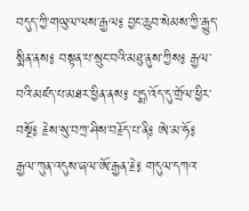བདུད་ཀྱི་གཡུལ་ལས་རྒྱལ༔ བྱང་ཆུབ་སེམས་ཀྱི་རྒྱུད་སྨིན་ནས༔ བསྟན་པ་སྲུང་བའི་མཐུ་ནུས་ཀྱིས༔ རྒྱལ་བའི་མཛད་པ་མཐར་ཕྱིན་ནས༔ པདྨ་འོད་དུ་གྲོལ་ཕྱིར་བསྔོ༔ རྗེས་སུ་བཀྲ་ཤིས་བརྗོད་པ་ནི༔ ཨེ་མ་ཧོ༔ རྒྱལ་ཀུན་འདུས་ཞལ་ཨོ་རྒྱན་རྗེ༔ གདུལ་དཀའ་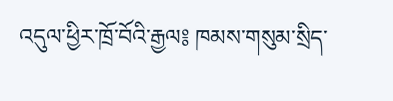འདུལ་ཕྱིར་ཁྲོ་བོའི་རྒྱལ༔ ཁམས་གསུམ་སྲིད་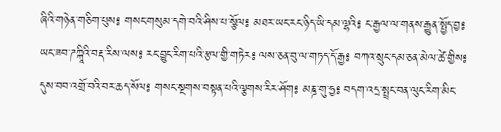ཞིའི་གཉེན་གཅིག་པུས༔ གསང་གསུམ་དགེ་བའི་ཤིས་པ་སྩོལ༔ མཐར་ཡང་རང་ཉིད་ཡི་དམ་ལྷའི༔ ང་རྒྱལ་ལ་གནས་རྒྱུན་སྤྱོད་བྱ༔ ཡང་ཟབ་ཌཀྐཱིའི་བརྡ་རིས་ལས༔ རང་བྱུང་རིག་པའི་རྩལ་གྱི་གཏེར༔ ལས་ཅན་བུ་ལ་གཏད་དོ་རྒྱ༔ བཀའ་སྲུང་དམ་ཅན་མེལ་ཚེ་གྱིས༔ དུས་བབ་འགྲོ་བའི་བར་ཆད་སོལ༔ གསང་སྔགས་བསྟན་པའི་ལྕགས་རིར་ཤོག༔ མཎྜ་གུ་ཧྱ༔ བདག་འདྲ་སྤྲང་བན་ལུང་རིག་མིང་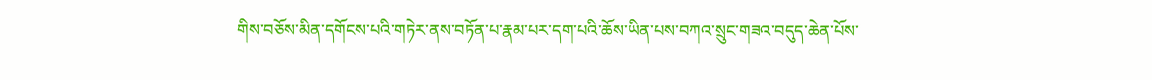གིས་བཅོས་མིན་དགོངས་པའི་གཏེར་ནས་བཏོན་པ་རྣམ་པར་དག་པའི་ཆོས་ཡིན་པས་བཀའ་སྲུང་གཟའ་བདུད་ཆེན་པོས་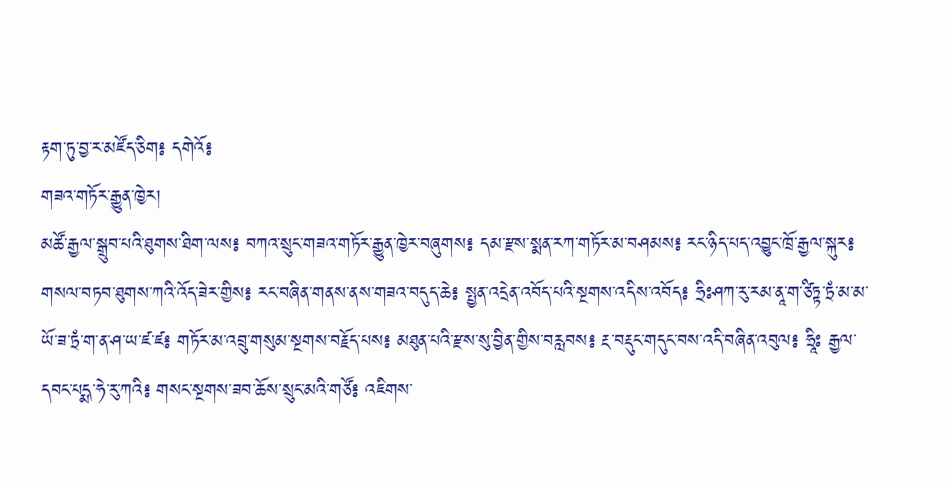རྟག་ཏུ་བྱ་ར་མཛོད་ཅིག༔ དགེའོ༔
གཟའ་གཏོར་རྒྱུན་ཁྱེར།
མཚོ་རྒྱལ་སྒྲུབ་པའི་ཐུགས་ཐིག་ལས༔ བཀའ་སྲུང་གཟའ་གཏོར་རྒྱུན་ཁྱེར་བཞུགས༔ དམ་རྫས་སྨན་རཀ་གཏོར་མ་བཤམས༔ རང་ཉིད་པད་འབྱུང་ཁྲོ་རྒྱལ་སྐུར༔ གསལ་བཏབ་ཐུགས་ཀའི་འོད་ཟེར་གྱིས༔ རང་བཞིན་གནས་ནས་གཟའ་བདུད་ཆེ༔ སྤྱན་འདྲེན་འབོད་པའི་སྔགས་འདིས་འབོད༔ ཧྲིཿཤཀ་རུ་རམ་ནཱ་ག་ཙིཏྟ་ཏྲཾ་མ་མ་ཡོ་ཟ་ཏྲཾ་ག་ན་ཤ་ཡ་ཛ་ཛ༔ གཏོར་མ་འབྲུ་གསུམ་སྔགས་བརྗོད་པས༔ མཐུན་པའི་རྫས་སུ་བྱིན་གྱིས་བརླབས༔ རྔ་བརྡུང་གདུང་བས་འདི་བཞིན་འབུལ༔ ཧྲཱིཿ རྒྱལ་དབང་པདྨ་ཧེ་རུ་ཀའི༔ གསང་སྔགས་ཟབ་ཆོས་སྲུང་མའི་གཙོ༔ འཇིགས་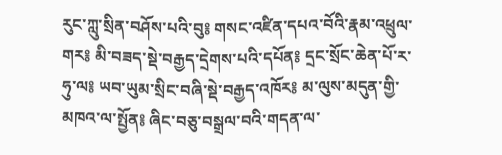རུང་ཀླུ་སྲིན་བཤོས་པའི་བུ༔ གསང་འཛིན་དཔའ་བོའི་རྣམ་འཕྲུལ་གར༔ མི་བཟད་སྡེ་བརྒྱད་དྲེགས་པའི་དཔོན༔ དྲང་སྲོང་ཆེན་པོ་ར་ཧུ་ལ༔ ཡབ་ཡུམ་སྲིང་བཞི་སྡེ་བརྒྱད་འཁོར༔ མ་ལུས་མདུན་གྱི་མཁའ་ལ་སྤྱོན༔ ཞིང་བཅུ་བསྒྲལ་བའི་གདན་ལ་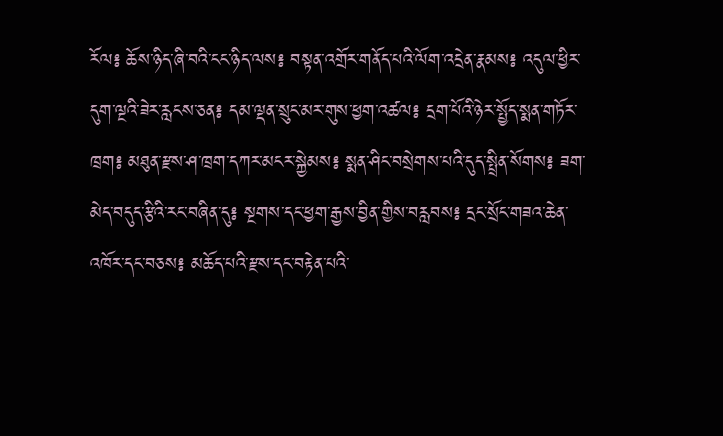རོལ༔ ཆོས་ཉིད་ཞི་བའི་ངང་ཉིད་ལས༔ བསྟན་འགྲོར་གནོད་པའི་ལོག་འདྲེན་རྣམས༔ འདུལ་ཕྱིར་དུག་ལྔའི་ཟེར་རླངས་ཅན༔ དམ་ལྡན་སྲུང་མར་གུས་ཕྱག་འཚལ༔ དྲག་པོའི་ཉེར་སྤྱོད་སྨན་གཏོར་ཁྲག༔ མཐུན་རྫས་ཤ་ཁྲག་དཀར་མངར་སྐྱེམས༔ སྨན་ཤིང་བསྲེགས་པའི་དུད་སྤྲིན་སོགས༔ ཟག་མེད་བདུད་རྩིའི་རང་བཞིན་དུ༔ སྔགས་དང་ཕྱག་རྒྱས་བྱིན་གྱིས་བརླབས༔ དྲང་སྲོང་གཟའ་ཆེན་འཁོར་དང་བཅས༔ མཆོད་པའི་རྫས་དང་བརྟེན་པའི་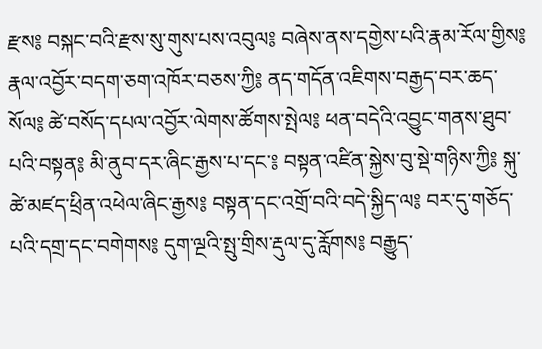རྫས༔ བསྐང་བའི་རྫས་སུ་གུས་པས་འབུལ༔ བཞེས་ནས་དགྱེས་པའི་རྣམ་རོལ་གྱིས༔ རྣལ་འབྱོར་བདག་ཅག་འཁོར་བཅས་ཀྱི༔ ནད་གདོན་འཇིགས་བརྒྱད་བར་ཆད་སོལ༔ ཚེ་བསོད་དཔལ་འབྱོར་ལེགས་ཚོགས་སྤེལ༔ ཕན་བདེའི་འབྱུང་གནས་ཐུབ་པའི་བསྟན༔ མི་ནུབ་དར་ཞིང་རྒྱས་པ་དང་༔ བསྟན་འཛིན་སྐྱེས་བུ་སྡེ་གཉིས་ཀྱི༔ སྐུ་ཚེ་མཛད་ཕྲིན་འཕེལ་ཞིང་རྒྱས༔ བསྟན་དང་འགྲོ་བའི་བདེ་སྐྱིད་ལ༔ བར་དུ་གཅོད་པའི་དགྲ་དང་བགེགས༔ དུག་ལྔའི་སྤུ་གྲིས་རྡུལ་དུ་རློགས༔ བརྒྱུད་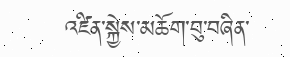འཛིན་སྐྱེས་མཆོག་བུ་བཞིན་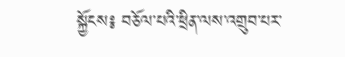སྐྱོངས༔ བཅོལ་པའི་ཕྲིན་ལས་འགྲུབ་པར་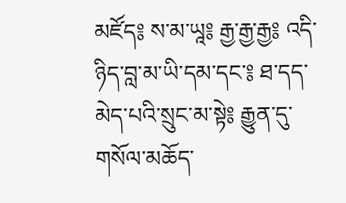མཛོད༔ ས་མ་ཡཱ༔ རྒྱ་རྒྱ་རྒྱ༔ འདི་ཉིད་བླ་མ་ཡི་དམ་དང་༔ ཐ་དད་མེད་པའི་སྲུང་མ་སྟེ༔ རྒྱུན་དུ་གསོལ་མཆོད་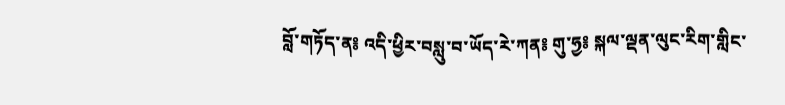བློ་གཏོད་ན༔ འདི་ཕྱིར་བསླུ་བ་ཡོད་རེ་ཀན༔ གུ་ཧྱ༔ སྐལ་ལྡན་ལུང་རིག་གླིང་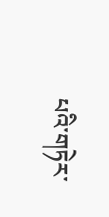པའི་གཏེར་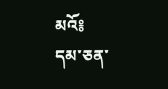མའོ༔
དམ་ཅན་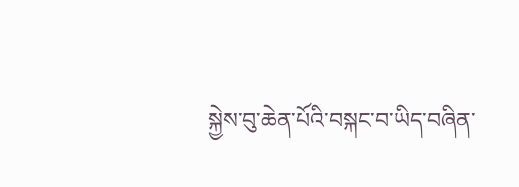སྐྱེས་བུ་ཆེན་པོའི་བསྐང་བ་ཡིད་བཞིན་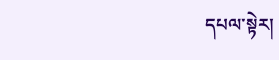དཔལ་སྟེར།